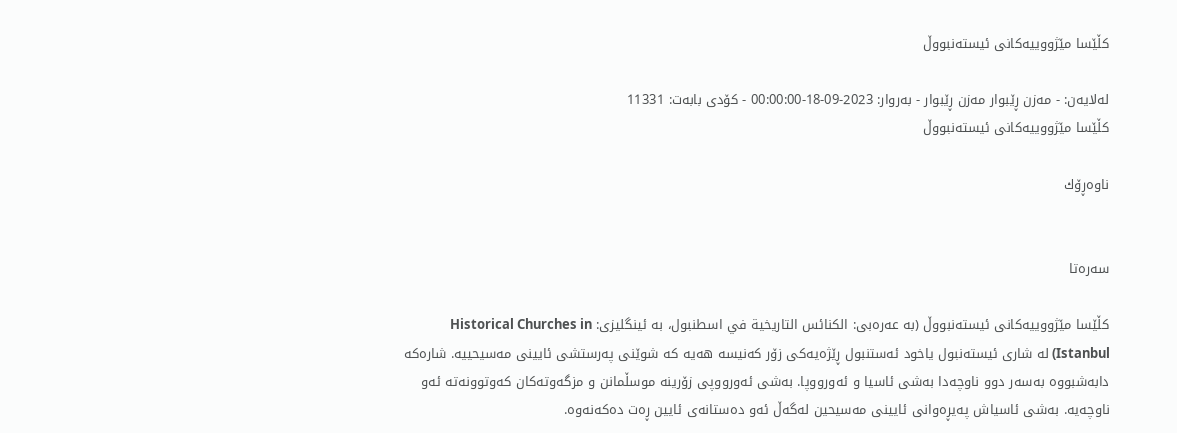کڵێسا مێژووییەکانی ئیستەنبووڵ

له‌لایه‌ن: - مەزن ڕێبوار مەزن ڕێبوار - به‌روار: 2023-09-18-00:00:00 - کۆدی بابەت: 11331
کڵێسا مێژووییەکانی ئیستەنبووڵ

ناوه‌ڕۆك


سەرەتا

کڵێسا مێژووییەکانی ئیستەنبووڵ (بە عەرەبی: الكنائس التاريخية في اسطنبول، بە ئینگلیزی: Historical Churches in Istanbul) لە شاری ئیستەنبول یاخود ئەستنبول ڕێژەیەکی زۆر کەنیسە هەیە کە شوێنی پەرستشی ئایینی مەسیحییە. شارەکە دابەشبووە بەسەر دوو ناوچەدا بەشی ئاسیا و ئەورووپا. بەشی ئەورووپی زۆرینە موسڵمانن و مزگەوتەکان کەوتوونەتە ئەو ناوچەیە. بەشی ئاسیاش پەیڕەوانی ئایینی مەسیحین لەگەڵ ئەو دەستانەی ئایین ڕەت دەکەنەوە.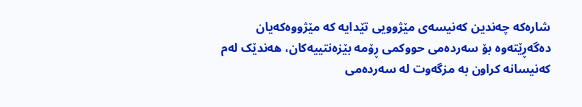شارەکە چەندین کەنیسەی مێژوویی تێدایە کە مێژووەکەیان دەگەڕێتەوە بۆ سەردەمی حووکمی ڕۆمە بێزەنتییەکان، هەندێک لەم کەنیسانە کراون بە مزگەوت لە سەردەمی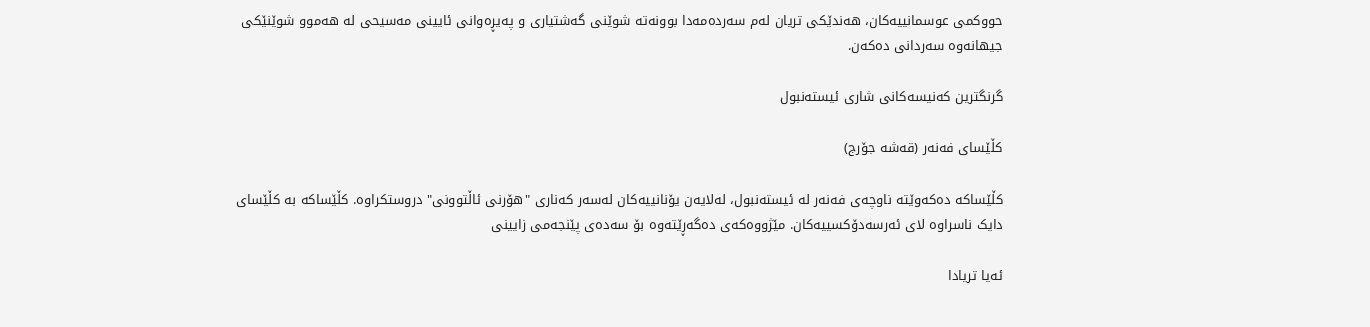حووکمی عوسمانییەکان، هەندێکی تریان لەم سەردەمەدا بوونەتە شوێنی گەشتیاری و پەیڕەوانی ئایینی مەسیحی لە هەموو شوێنێکی جیهانەوە سەردانی دەکەن.

گرنگترین کەنیسەکانی شاری ئیستەنبول

کڵێسای فەنەر (قەشە جۆرج)

کڵێساکە دەکەوێتە ناوچەی فەنەر لە ئیستەنبول، لەلایەن یۆنانییەکان لەسەر کەناری "هۆرنی ئاڵتوونی" دروستکراوە. کڵێساکە بە کڵێسای دایک ناسراوە لای ئەرسەدۆکسییەکان. مێژووەکەی دەگەڕێتەوە بۆ سەدەی پێنجەمی زایینی

ئەیا تریادا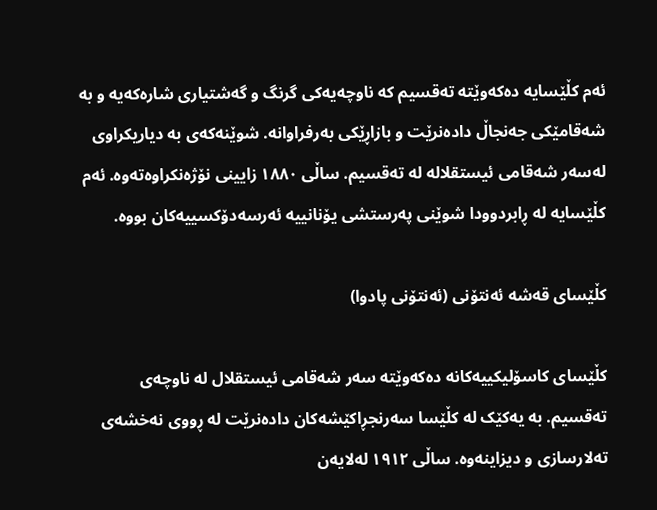ئەم کڵێسایە دەکەوێتە تەقسیم کە ناوچەیەکی گرنگ و گەشتیاری شارەکەیە و بە شەقامێکی جەنجاڵ دادەنرێت و بازاڕێکی بەرفراوانە. شوێنەکەی بە دیاریکراوی لەسەر شەقامی ئیستقلالە لە تەقسیم. ساڵی ١٨٨٠ زایینی نۆژەنکراوەتەوە. ئەم کڵێسایە لە ڕابردوودا شوێنی پەرستشی یۆنانییە ئەرسەدۆکسییەکان بووە.

کڵێسای قەشە ئەنتۆنی (ئەنتۆنی پادوا)

کڵێسای کاسۆلیکییەکانە دەکەوێتە سەر شەقامی ئیستقلال لە ناوچەی تەقسیم. بە یەکێک لە کڵێسا سەرنجڕاکێشەکان دادەنرێت لە ڕووی نەخشەی تەلارسازی و دیزاینەوە. ساڵی ١٩١٢ لەلایەن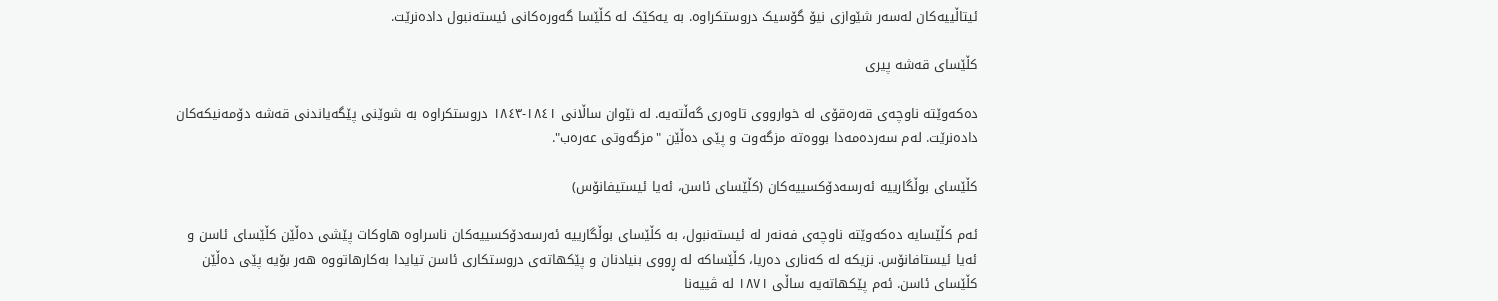ئیتاڵییەکان لەسەر شێوازی نیۆ گۆسیک دروستکراوە. بە یەکێک لە کڵێسا گەورەکانی ئیستەنبول دادەنرێت.

کڵێسای قەشە پیری

دەکەوێتە ناوچەی قەرەقۆی لە خوارووی تاوەری گەڵتەیە. لە نێوان ساڵانی ١٨٤١-١٨٤٣ دروستکراوە بە شوێنی پێگەیاندنی قەشە دۆمەنیکەکان دادەنرێت. لەم سەردەمەدا بووەتە مزگەوت و پێی دەڵێن "مزگەوتی عەرەب".

کڵێسای بوڵگارییە ئەرسەدۆکسییەکان (کڵێسای ئاسن، ئەیا ئیستیفانۆس)

ئەم کڵێسایە دەکەوێتە ناوچەی فەنەر لە ئیستەنبول، بە کڵێسای بوڵگارییە ئەرسەدۆکسییەکان ناسراوە هاوکات پێشی دەڵێن کڵێسای ئاسن و ئەیا ئیستافانۆس. نزیکە لە کەناری دەریا، کڵێساکە لە ڕووی بنیادنان و پێکهاتەی دروستکاری ئاسن تیایدا بەکارهاتووە هەر بۆیە پێی دەڵێن کڵێسای ئاسن. ئەم پێکهاتەیە ساڵی ١٨٧١ لە ڤییەنا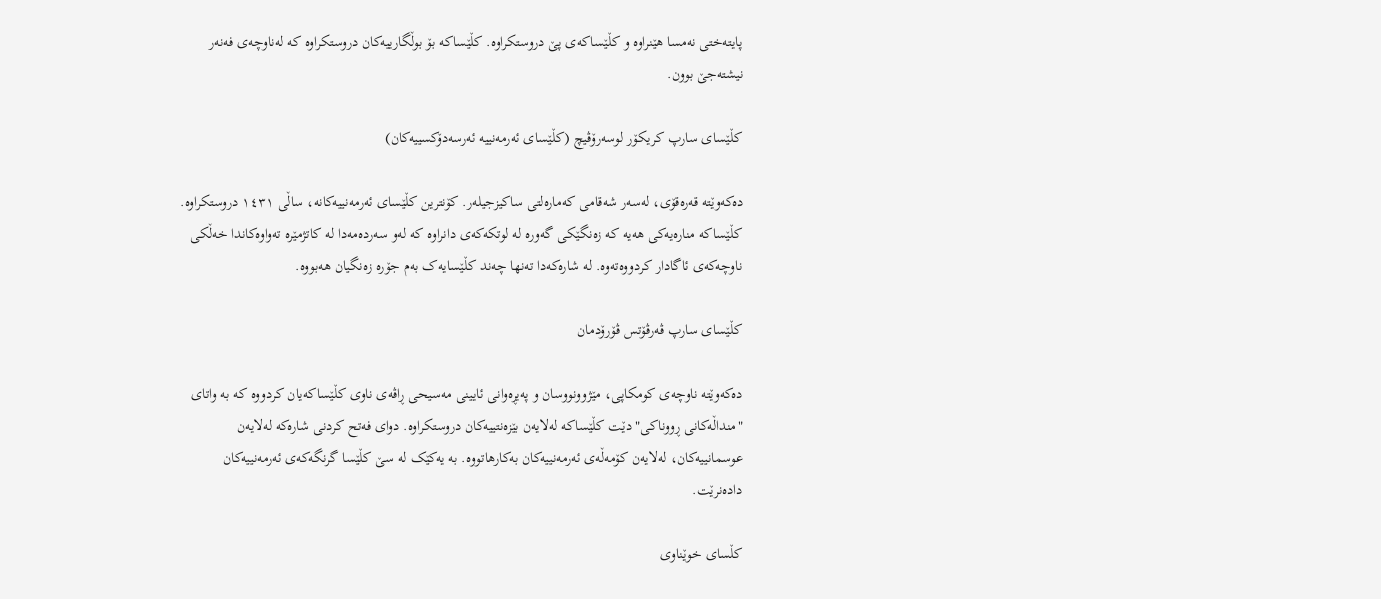پایتەختی نەمسا هێنراوە و کڵێساکەی پێ دروستکراوە. کڵێساکە بۆ بوڵگارییەکان دروستکراوە کە لەناوچەی فەنەر نیشتەجێ بوون.

کڵێسای سارپ کریکۆر لوسەرۆڤیچ (کڵێسای ئەرمەنییە ئەرسەدۆکسییەکان)

دەکەوێتە قەرەقۆی، لەسەر شەقامی کەمارەلتی ساکیزجیلەر. کۆنترین کڵێسای ئەرمەنییەکانە، ساڵی ١٤٣١ دروستکراوە. کڵێساکە منارەیەکی هەیە کە زەنگێکی گەورە لە لوتکەکەی دانراوە کە لەو سەردەمەدا لە کاتژمێرە تەواوەکاندا خەڵکی ناوچەکەی ئاگادار کردووەتەوە. لە شارەکەدا تەنها چەند کڵێسایەک بەم جۆرە زەنگیان هەبووە.

کڵێسای سارپ ڤەرڤۆتس ڤۆرۆدمان

دەکەوێته ناوچەی کومکاپی، مێژوونووسان و پەیڕەوانی ئایینی مەسیحی ڕاڤەی ناوی کڵێساکەیان کردووە کە بە واتای "منداڵەکانی ڕووناکی"دێت کڵێساکە لەلایەن بێزەنتییەکان دروستکراوە. دوای فەتح کردنی شارەکە لەلایەن عوسمانییەکان، لەلایەن کۆمەڵەی ئەرمەنییەکان بەکارهاتووە. بە یەکێک لە سێ کڵێسا گرنگەکەی ئەرمەنییەکان دادەنرێت.

کڵسای خوێناوی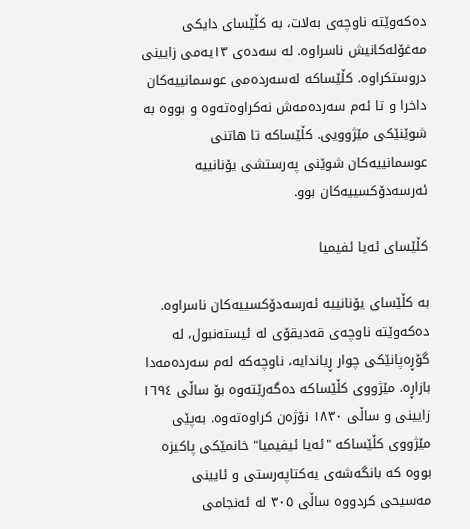دەکەوێتە ناوچەی بەلات، بە کڵێسای دایکی مەغۆلەکانیش ناسراوە. لە سەدەی ١٣یەمی زایینی دروستکراوە. کڵێساکە لەسەردەمی عوسمانییەکان داخرا و تا ئەم سەردەمەش نەکراوەتەوە و بووە بە شوێنێکی مێژوویی. کڵێساکە تا هاتنی عوسمانییەکان شوێنی پەرستشی یۆنانییە ئەرسەدۆکسییەکان بوو.

کڵێسای ئەیا ئفیمیا

بە کڵێسای یۆنانییە ئەرسەدۆکسییەکان ناسراوە. دەکەوێتە ناوچەی قەدیقۆی لە ئیستەنبول، لە گۆڕەپانێکی چوار ڕیاندایە، ناوچەکە لەم سەردەمەدا بازاڕە. مێژووی کڵێساکە دەگەرێتەوە بۆ ساڵی ١٦٩٤ زایینی و ساڵی ١٨٣٠ نۆژەن کراوەتەوە. بەپێی مێژووی کڵێساکە "ئەیا ئیفیمیا" خانمێکی پاکیزە بووە کە بانگەشەی یەکتاپەرستی و ئایینی مەسیحی کردووە ساڵی ٣٠٥ لە ئەنجامی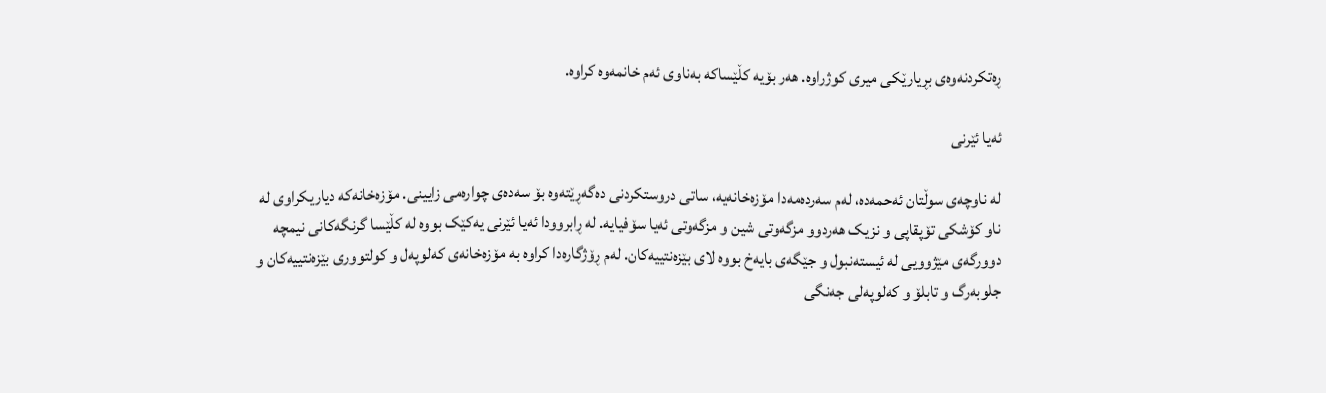ڕەتکردنەوەی بڕیارێکی میری کوژراوە. هەر بۆیە کڵێساکە بەناوی ئەم خانمەوە کراوە.

ئەیا ئێرنی

لە ناوچەی سوڵتان ئەحمەدە، لەم سەردەمەدا مۆزەخانەیە، ساتی دروستکردنی دەگەڕێتەوە بۆ سەدەی چوارەمی زایینی. مۆزەخانەکە دیاریکراوی لە ناو کۆشکی تۆپقاپی و نزیک هەردوو مزگەوتی شین و مزگەوتی ئەیا سۆفیایە. لە ڕابروودا ئەیا ئێرنی یەکێک بووە لە کڵێسا گرنگەکانی نیمچە دوورگەی مێژوویی لە ئیستەنبول و جێگەی بایەخ بووە لای بێزەنتییەکان. لەم ڕۆژگارەدا کراوە بە مۆزەخانەی کەلوپەل و کولتووری بێزەنتییەکان و جلوبەرگ و تابلۆ و کەلوپەلی جەنگی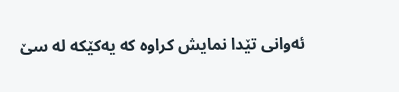ئەوانی تێدا نمایش کراوە کە یەکێکە لە سێ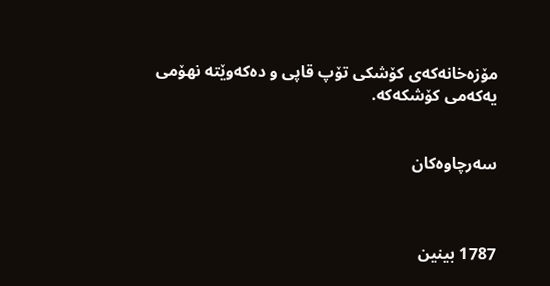مۆزەخانەکەی کۆشکی تۆپ قاپی و دەکەوێتە نهۆمی یەکەمی کۆشکەکە.


سەرچاوەکان



1787 بینین